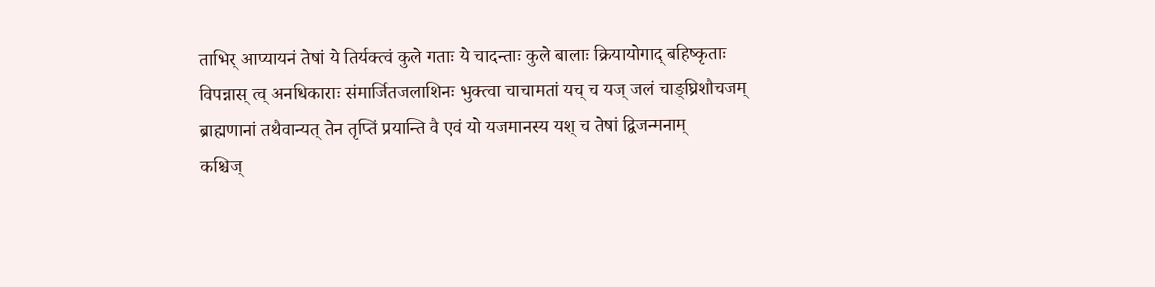ताभिर् आप्यायनं तेषां ये तिर्यक्त्वं कुले गताः ये चादन्ताः कुले बालाः क्रियायोगाद् बहिष्कृताः
विपन्नास् त्व् अनधिकाराः संमार्जितजलाशिनः भुक्त्वा चाचामतां यच् च यज् जलं चाङ्घ्रिशौचजम्
ब्राह्मणानां तथैवान्यत् तेन तृप्तिं प्रयान्ति वै एवं यो यजमानस्य यश् च तेषां द्विजन्मनाम्
कश्चिज्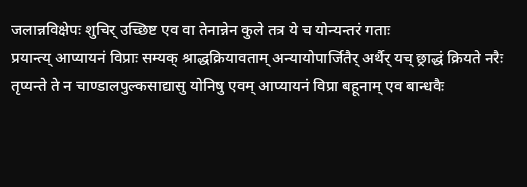जलान्नविक्षेपः शुचिर् उच्छिष्ट एव वा तेनान्नेन कुले तत्र ये च योन्यन्तरं गताः
प्रयान्त्य् आप्यायनं विप्राः सम्यक् श्राद्धक्रियावताम् अन्यायोपार्जितैर् अर्थैर् यच् छ्राद्धं क्रियते नरैः
तृप्यन्ते ते न चाण्डालपुल्कसाद्यासु योनिषु एवम् आप्यायनं विप्रा बहूनाम् एव बान्धवैः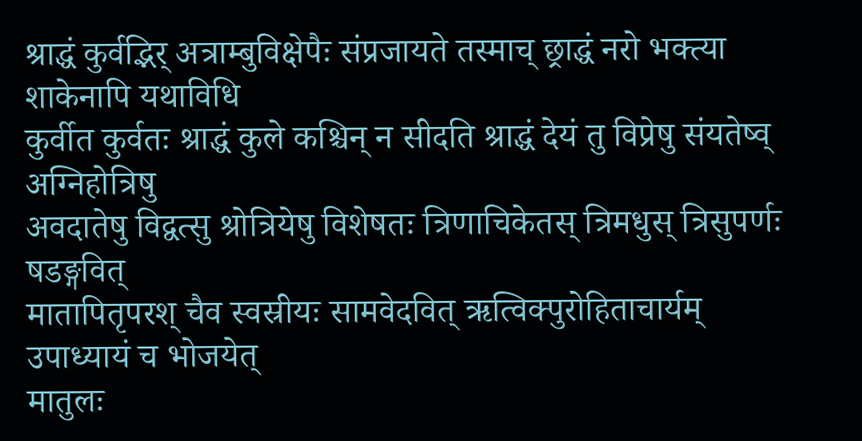श्राद्धं कुर्वद्भिर् अत्राम्बुविक्षेपैः संप्रजायते तस्माच् छ्राद्धं नरो भक्त्या शाकेनापि यथाविधि
कुर्वीत कुर्वतः श्राद्धं कुले कश्चिन् न सीदति श्राद्धं देयं तु विप्रेषु संयतेष्व् अग्निहोत्रिषु
अवदातेषु विद्वत्सु श्रोत्रियेषु विशेषतः त्रिणाचिकेतस् त्रिमधुस् त्रिसुपर्णः षडङ्गवित्
मातापितृपरश् चैव स्वस्रीयः सामवेदवित् ऋत्विक्पुरोहिताचार्यम् उपाध्यायं च भोजयेत्
मातुलः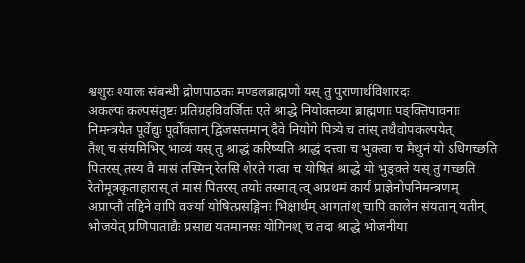श्वशुरः श्यालः संबन्धी द्रोणपाठकः मण्डलब्राह्मणो यस् तु पुराणार्थविशारदः
अकल्पः कल्पसंतुष्टः प्रतिग्रहविवर्जितः एते श्राद्धे नियोक्तव्या ब्राह्मणाः पङ्क्तिपावनाः
निमन्त्रयेत पूर्वेद्युः पूर्वोक्तान् द्विजसत्तमान् दैवे नियोगे पित्र्ये च तांस् तथैवोपकल्पयेत्
तैश् च संयमिभिर् भाव्यं यस् तु श्राद्धं करिष्यति श्राद्धं दत्त्वा च भुक्त्वा च मैथुनं यो ऽधिगच्छति
पितरस् तस्य वै मासं तस्मिन् रेतसि शेरते गत्वा च योषितं श्राद्धे यो भुङ्क्ते यस् तु गच्छति
रेतोमूत्रकृताहारास् तं मासं पितरस् तयोः तस्मात् त्व् अप्रथमं कार्यं प्राज्ञेनोपनिमन्त्रणम्
अप्राप्तौ तद्दिने वापि वर्ज्या योषित्प्रसङ्गिनः भिक्षार्थम् आगतांश् चापि कालेन संयतान् यतीन्
भोजयेत् प्रणिपाताद्यैः प्रसाद्य यतमानसः योगिनश् च तदा श्राद्धे भोजनीया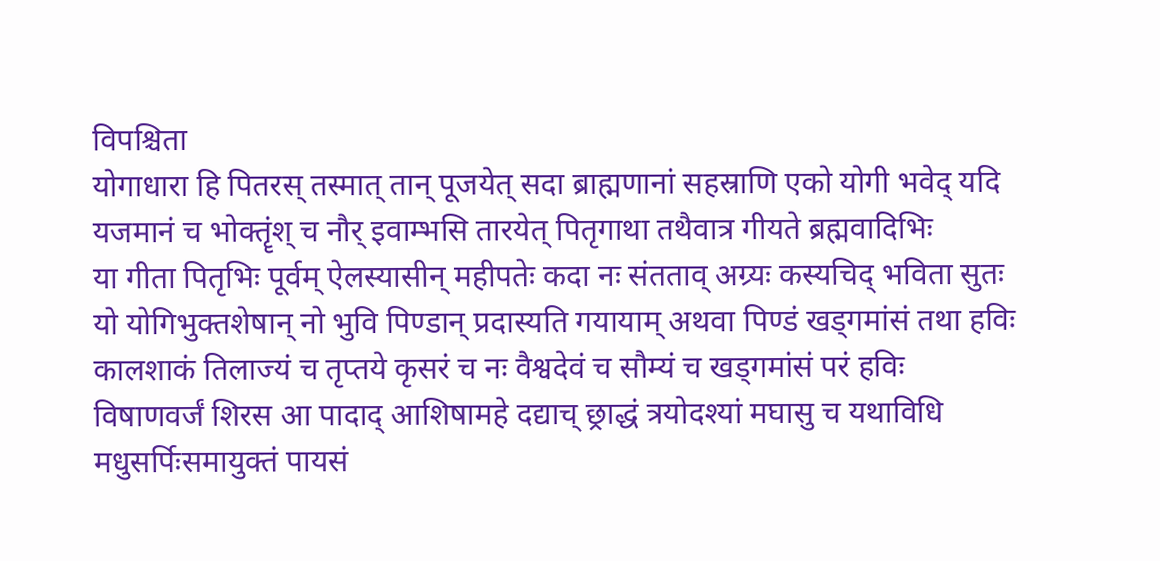विपश्चिता
योगाधारा हि पितरस् तस्मात् तान् पूजयेत् सदा ब्राह्मणानां सहस्राणि एको योगी भवेद् यदि
यजमानं च भोक्तॄंश् च नौर् इवाम्भसि तारयेत् पितृगाथा तथैवात्र गीयते ब्रह्मवादिभिः
या गीता पितृभिः पूर्वम् ऐलस्यासीन् महीपतेः कदा नः संतताव् अग्र्यः कस्यचिद् भविता सुतः
यो योगिभुक्तशेषान् नो भुवि पिण्डान् प्रदास्यति गयायाम् अथवा पिण्डं खड्गमांसं तथा हविः
कालशाकं तिलाज्यं च तृप्तये कृसरं च नः वैश्वदेवं च सौम्यं च खड्गमांसं परं हविः
विषाणवर्जं शिरस आ पादाद् आशिषामहे दद्याच् छ्राद्धं त्रयोदश्यां मघासु च यथाविधि
मधुसर्पिःसमायुक्तं पायसं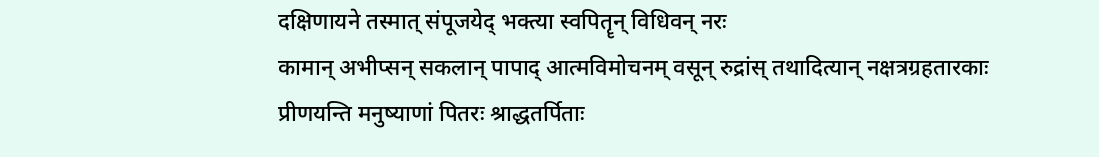दक्षिणायने तस्मात् संपूजयेद् भक्त्या स्वपितॄन् विधिवन् नरः
कामान् अभीप्सन् सकलान् पापाद् आत्मविमोचनम् वसून् रुद्रांस् तथादित्यान् नक्षत्रग्रहतारकाः
प्रीणयन्ति मनुष्याणां पितरः श्राद्धतर्पिताः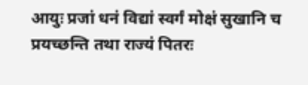आयुः प्रजां धनं विद्यां स्वर्गं मोक्षं सुखानि च
प्रयच्छन्ति तथा राज्यं पितरः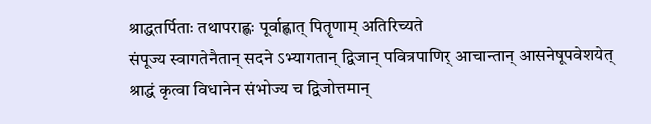श्राद्धतर्पिताः तथापराह्णः पूर्वाह्णात् पितॄणाम् अतिरिच्यते
संपूज्य स्वागतेनैतान् सदने ऽभ्यागतान् द्विजान् पवित्रपाणिर् आचान्तान् आसनेषूपवेशयेत्
श्राद्धं कृत्वा विधानेन संभोज्य च द्विजोत्तमान्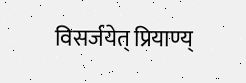विसर्जयेत् प्रियाण्य्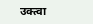उक्त्वा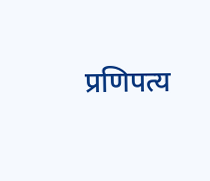प्रणिपत्य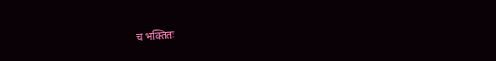च भक्तितः